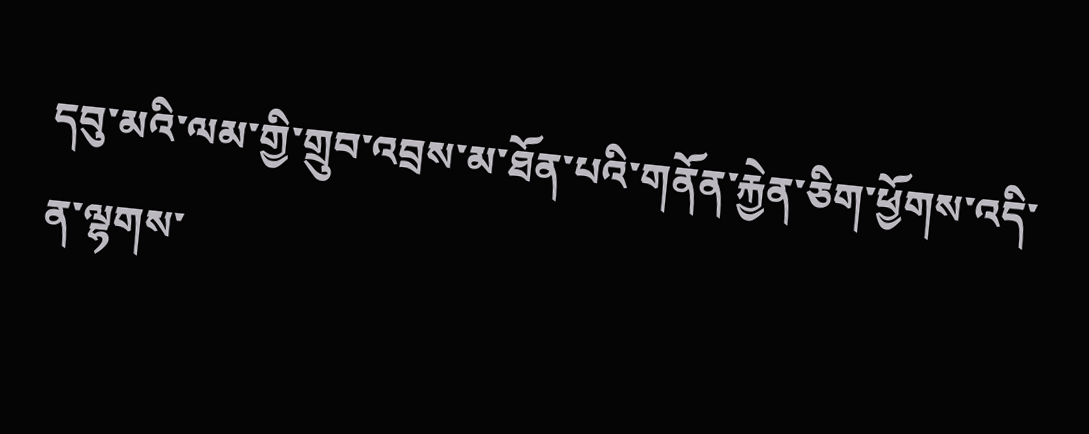དབུ་མའི་ལམ་གྱི་གྲུབ་འབྲས་མ་ཐོན་པའི་གནོན་རྐྱེན་ཅིག་ཕྱོགས་འདི་ན་ལྷགས་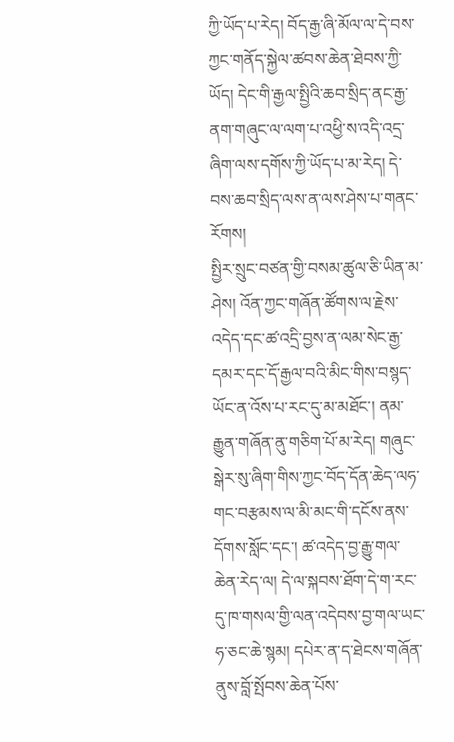ཀྱི་ཡོད་པ་རེད། བོད་རྒྱ་ཞི་མོལ་ལ་དེ་བས་ཀྱང་གནོད་སྐྱེལ་ཚབས་ཆེན་ཐེབས་ཀྱི་ཡོད། དེང་གི་རྒྱལ་སྤྱིའི་ཆབ་སྲིད་ནང་རྒྱ་ནག་གཞུང་ལ་ལག་པ་འཕྱི་ས་འདི་འདྲ་ཞིག་ལས་དགོས་ཀྱི་ཡོད་པ་མ་རེད། དེ་བས་ཆབ་སྲིད་ལས་ན་ལས་ཤེས་པ་གནང་རོགས།
སྤྱིར་སྲུང་བཙན་གྱི་བསམ་ཚུལ་ཅི་ཡིན་མ་ཤེས། འོན་ཀྱང་གཞོན་ཚོགས་ལ་རྗེས་འདེད་དང་ཚ་འདྲི་བྱས་ན་ལམ་སེང་རྒྱ་དམར་དང་དོ་རྒྱལ་བའི་མིང་གིས་བསྙད་ཡོང་ན་འོས་པ་རང་དུ་མ་མཐོང་། ནམ་རྒྱུན་གཞོན་ནུ་གཅིག་པོ་མ་རེད། གཞུང་སྒེར་སུ་ཞིག་གིས་ཀྱང་བོད་དོན་ཆེད་ལཧ་གང་བརྩམས་ལ་མི་མང་གི་དངོས་ནས་དོགས་སློང་དང་། ཚ་འདེད་བྱ་རྒྱུ་གལ་ཆེན་རེད་ལ། དེ་ལ་སྐབས་ཐོག་དེ་ག་རང་དུ་ཁ་གསལ་གྱི་ལན་འདེབས་བྱ་གལ་ཡང་ཧ་ཅང་ཆེ་སྙམ། དཔེར་ན་ད་ཐེངས་གཞོན་ནུས་བློ་སྤོབས་ཆེན་པོས་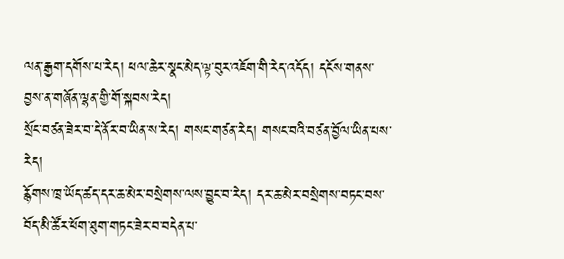ལན་རྒྱག་དགོས་པ་རེད། ཕལ་ཆེར་སྣང་མེད་ལྟ་བུར་འཇོག་གི་རེད་འདོད། དངོས་གནས་བྱས་ན་གཞོན་ལྷན་གྱི་གོ་སྐབས་རེད།
སྲོང་བཙན་ཟེར་བ་དེ་ནོར་བ་ཡིན་ས་རེད། གསང་གཙན་རེད། གསང་བའི་བཙན་བྱོལ་ཡིན་པས་རེད།
རྙོགས་ཁྲ་ཡོད་ཚད་དར་ཆ་མེར་བསྲེགས་ལས་བྱུང་བ་རེད། དར་ཆ་མེར་བསྲེགས་བཏང་བས་བོད་མི་ཚོར་ཕོག་ཐུག་གཏང་ཟེར་བ་བདེན་པ་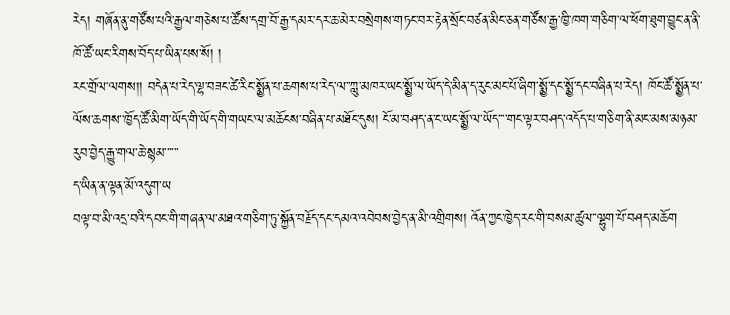རེད། གཞོན་ནུ་གཙོས་པའི་རྒྱལ་གཅེས་པ་ཚོས་དགྲ་བོ་རྒྱ་དམར་དར་ཆ་མེར་བསྲེགས་གཏང་བར་རྟེན་སྲོང་བཙན་མིང་ཅན་གཙོས་རྒྱ་ཁྱི་ཁག་གཅིག་ལ་ཕོག་ཐུག་བྱུང་ན་ནི་ཁོ་ཚོ་ཡང་རིགས་བོད་པ་ཡིན་པས་སོ། །
རང་གྲོལ་ལགས།། བདེན་པ་རེད་ལྷ་བཟང་ཚེ་རིང་སྨྱོན་པ་ཆགས་པ་རེད་ལ་་ཀླུ་མཁར་ཡང་སྨྱོ་ལ་ཡོད་དེ་མིན་ད་རུང་མང་པོ་ཞིག་སྨྱོ་དང་སྨྱོ་དང་བཞིན་པ་རེད། ཁོང་ཚོ་སྨྱོན་པ་ལོས་ཆགས་་ཁྱོད་ཚོ་མིག་ཡོད་གི་ཡོད་གི་གཡང་ལ་མཆོངས་བཞིན་པ་མཐོང་དུས། ངོ་མ་བཤད་ན་ང་ཡང་སྨྱོ་ལ་ཡོད་་་་གང་ལྟར་བཤད་འདོད་པ་གཅིག་ནི་མང་མས་མཉམ་རུབ་བྱེད་རྒྱུ་གལ་ཆེ་སྙམ་་་་་་
ད་ཡིན་ན་ལྟན་མོ་འདུག་ཡ
བལྟ་བ་མི་འདྲ་བའི་དབང་གི་གཞན་ལ་མཐའ་གཅིག་ཏུ་སྐྱོན་བརྗོད་དང་དམའ་འབེབས་བྱེད་ན་མི་འགྲིགས། འོན་ཀྱང་ཁྱེད་རང་གི་བསམ་ཚུལ་་ལྷུག་པོ་བཤད་མཆོག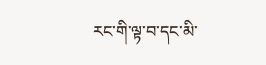རང་གི་ལྟ་བ་དང་མི་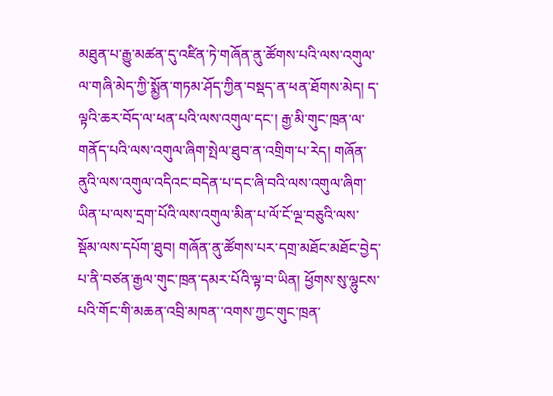མཐུན་པ་རྒྱུ་མཚན་དུ་འཛིན་ཏེ་གཞོན་ནུ་ཚོགས་པའི་ལས་འགུལ་ལ་གཞི་མེད་ཀྱི་སྨྱོན་གཏམ་ཤོད་ཀྱིན་བསྡད་ན་ཕན་ཐོགས་མེད། ད་ལྟའི་ཆར་བོད་ལ་ཕན་པའི་ལས་འགུལ་དང་། རྒྱ་མི་གུང་ཁྲན་ལ་གནོད་པའི་ལས་འགུལ་ཞིག་སྤེལ་ཐུབ་ན་འགྲིག་པ་རེད། གཞོན་ནུའི་ལས་འགུལ་འདིའང་བདེན་པ་དང་ཞི་བའི་ལས་འགུལ་ཞིག་ཡིན་པ་ལས་དྲག་པོའི་ལས་འགུལ་མིན་པ་ལོ་ངོ་ལྔ་བཅུའི་ལས་སྡོམ་ལས་དཔོག་ཐུབ། གཞོན་ནུ་ཚོགས་པར་དགྲ་མཐོང་མཐོང་བྱེད་པ་ནི་བཙན་རྒྱལ་གུང་ཁྲན་དམར་པོའི་ལྟ་བ་ཡིན། ཕྱོགས་སུ་ལྷུངས་པའི་གོང་གི་མཆན་འབྲི་མཁན་་འགས་ཀྱང་གུང་ཁྲན་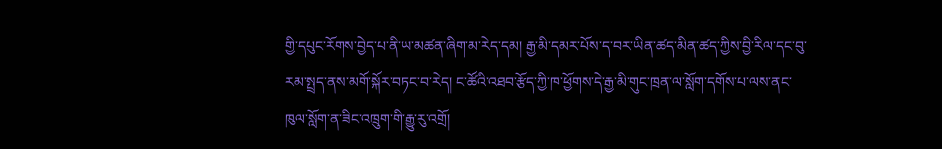གྱི་དཔུང་རོགས་བྱེད་པ་ནི་ཡ་མཚན་ཞིག་མ་རེད་དམ། རྒྱ་མི་དམར་པོས་ད་བར་ཡིན་ཚད་མིན་ཚད་ཀྱིས་བྱི་རིལ་དང་བུ་རམ་སྤྲད་ནས་མགོ་སྐོར་བཏང་བ་རེད། ང་ཚོའི་འཐབ་རྩོད་ཀྱི་ཁ་ཕྱོགས་དེ་རྒྱ་མི་གུང་ཁྲན་ལ་སློག་དགོས་པ་ལས་ནང་ཁུལ་སློག་ན་ཟིང་འཁྲུག་གི་རྒྱུ་རུ་འགྲོ།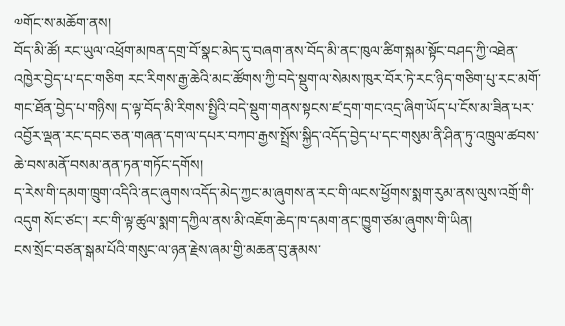༧གོང་ས་མཆོག་ནས།
བོད་མི་ཚོ། རང་ཡུལ་འཕྲོག་མཁན་དགྲ་བོ་སྣང་མེད་དུ་བཞག་ནས་བོད་མི་ནང་ཁུལ་ཚིག་སྐམ་སྟོང་བཤད་ཀྱི་འཐེན་འཁྱེར་བྱེད་པ་དང་གཅིག རང་རིགས་རྒྱ་ཆེའི་མང་ཚོགས་ཀྱི་བདེ་སྡུག་ལ་སེམས་ཁུར་བོར་ཏེ་རང་ཉིད་གཅིག་པུ་རང་མགོ་གང་ཐོན་བྱེད་པ་གཉིས། ད་ལྟ་བོད་མི་རིགས་སྤྱིའི་བདེ་སྡུག་གནས་སྟངས་ཛ་དྲག་གང་འདྲ་ཞིག་ཡོད་པ་ངོས་མ་ཟིན་པར་འབྱོར་ལྡན་རང་དབང་ཅན་གཞན་དག་ལ་དཔར་བཀབ་རྒྱས་སྤྲོས་སྐྱིད་འདོད་བྱེད་པ་དང་གསུམ་ནི་ཤིན་ཏུ་འཁྲུལ་ཚབས་ཆེ་བས་མནོ་བསམ་ནན་ཏན་གཏོང་དགོས།
ད་རེས་གི་དམག་ཁྲུག་འདིའི་ནང་ཞུགས་འདོད་མེད་ཀྱང་མ་ཞུགས་ན་རང་གི་ལངས་ཕྱོགས་སྨག་རུམ་ནས་ལུས་འགྲོ་གི་འདུག སོང་ཙང་། རང་གི་ལྟ་ཚུལ་སྨག་དཀྱིལ་ནས་མི་འཇོག་ཆེད་ཁ་དམག་ནང་ཁྱུག་ཙམ་ཞུགས་གི་ཡིན།
ངས་སྲོང་བཙན་སྒམ་པོའི་གསུང་ལ་ཉན་རྗེས་ཞམ་གྱི་མཆན་བུ་རྣམས་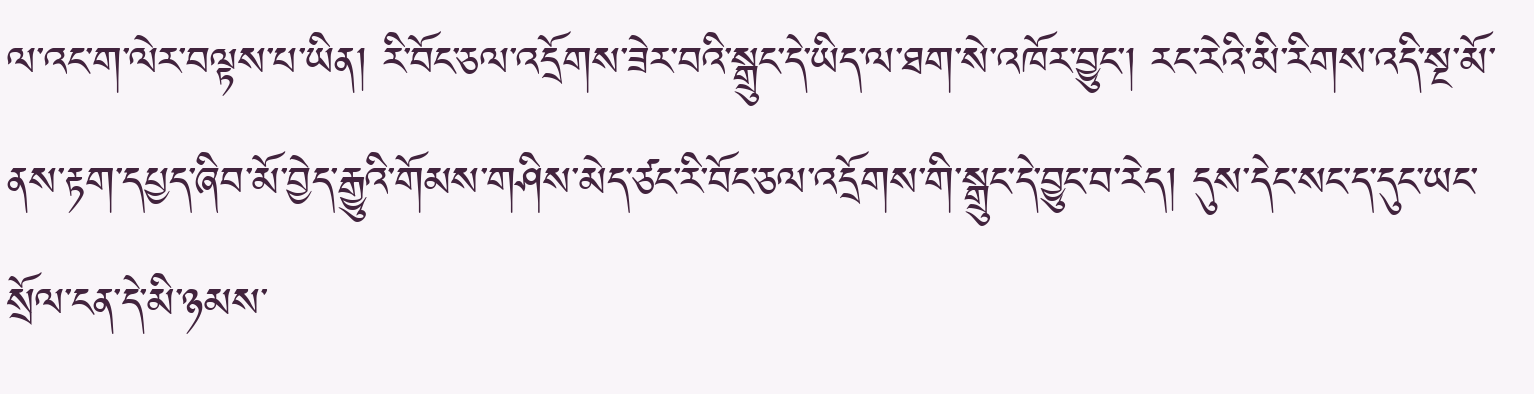ལ་འང་ག་ལེར་བལྟས་པ་ཡིན། རི་བོང་ཅལ་འདྲོགས་ཟེར་བའི་སྒྲུང་དེ་ཡིད་ལ་ཐག་སེ་འཁོར་བྱུང་། རང་རེའི་མི་རིགས་འདི་སྔ་མོ་ནས་རྟག་དཔྱད་ཞིབ་མོ་བྱེད་རྒྱུའི་གོམས་གཤིས་མེད་ཙང་རི་བོང་ཅལ་འདྲོགས་གི་སྒྲུང་དེ་བྱུང་བ་རེད། དུས་དེང་སང་ད་དུང་ཡང་སྲོལ་ངན་དེ་མི་ཉམས་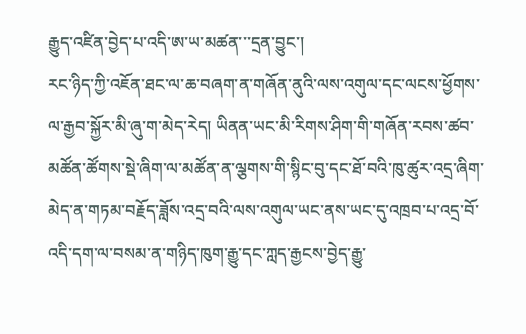རྒྱུད་འཛིན་བྱེད་པ་འདི་ཨ་ཡ་མཚན་་་དྲན་བྱུང་།
རང་ཉིད་ཀྱི་འཇོན་ཐང་ལ་ཆ་བཞག་ན་གཞོན་ནུའི་ལས་འགུལ་དང་ལངས་ཕྱོགས་ལ་རྒྱབ་སྐྱོར་མི་ཞུ་ག་མེད་རེད། ཡིནན་ཡང་མི་རིགས་ཤིག་གི་གཞོན་རབས་ཚབ་མཚོན་ཚོགས་སྡེ་ཞིག་ལ་མཚོན་ན་ལྕགས་གི་སྙིང་བུ་དང་ཐོ་བའི་ཁུ་ཚུར་འདྲ་ཞིག་མེད་ན་གཏམ་བརྗོད་ཟློས་འདྲ་བའི་ལས་འགུལ་ཡང་ནས་ཡང་དུ་འཁྲབ་པ་འདྲ་བོ་འདི་དག་ལ་བསམ་ན་གཉིད་ཁུག་རྒྱུ་དང་ཀླད་རྒྱངས་བྱེད་རྒྱུ་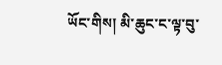ཡོང་གིས། མི་ཆུང་ང་ལྟ་བུ་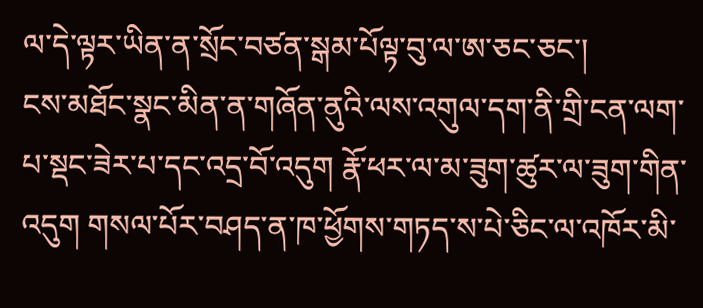ལ་དེ་ལྟར་ཡིན་ན་སྲོང་བཙན་སྒམ་པོལྟ་བུ་ལ་ཨ་ཅང་ཅང་།
ངས་མཐོང་སྣང་མིན་ན་གཞོན་ནུའི་ལས་འགུལ་དག་ནི་གྲི་ངན་ལག་པ་སྡང་ཟེར་པ་དང་འདྲ་བོ་འདུག རྣོ་ཕར་ལ་མ་ཟུག་ཚུར་ལ་ཟུག་གིན་འདུག གསལ་པོར་བཤད་ན་ཁ་ཕྱོགས་གཏད་ས་པེ་ཅིང་ལ་འཁོར་མི་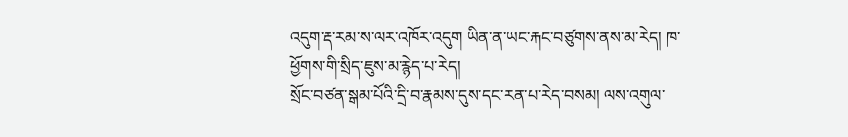འདུག་རྡ་རམ་ས་ལར་འཁོར་འདུག ཡིན་ན་ཡང་རྐང་བཙུགས་ནས་མ་རེད། ཁ་ཕྱོགས་གི་སྲིད་ཇུས་མ་རྙེད་པ་རེད།
སྲོང་བཙན་སྒམ་པོའི་དྲི་བ་རྣམས་དུས་དང་རན་པ་རེད་བསམ། ལས་འགུལ་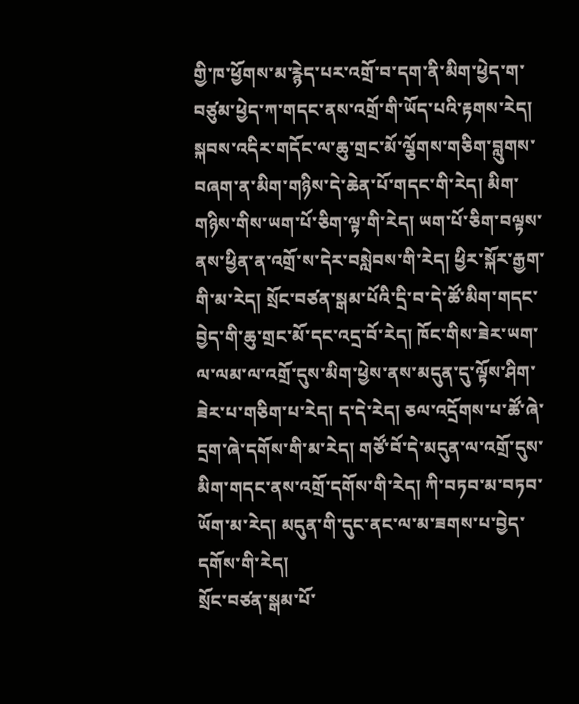གྱི་ཁ་ཕྱོགས་མ་རྙེད་པར་འགྲོ་བ་དག་ནི་མིག་ཕྱེད་ག་བཙུམ་ཕྱེད་ཀ་གདང་ནས་འགྲོ་གི་ཡོད་པའི་རྟགས་རེད། སྐབས་འདིར་གདོང་ལ་ཆུ་གྲང་མོ་ལྕོགས་གཅིག་བླུགས་བཞག་ན་མིག་གཉིས་དེ་ཆེན་པོ་གདང་གི་རེད། མིག་གཉིས་གིས་ཡག་པོ་ཅིག་ལྟ་གི་རེད། ཡག་པོ་ཅིག་བལྟས་ནས་ཕྱིན་ན་འགྲོ་ས་དེར་བསླེབས་གི་རེད། ཕྱིར་སྐོར་རྒྱག་གི་མ་རེད། སྲོང་བཙན་སྒམ་པོའི་དྲི་བ་དེ་ཚོ་མིག་གདང་བྱེད་གི་ཆུ་གྲང་མོ་དང་འདྲ་བོ་རེད། ཁོང་གིས་ཟེར་ཡག་ལ་ལམ་ལ་འགྲོ་དུས་མིག་ཕྱེས་ནས་མདུན་དུ་ལྟོས་ཤིག་ཟེར་པ་གཅིག་པ་རེད། ད་དེ་རེད། ཅལ་འདྲོགས་པ་ཚོ་ཞེ་དྲག་ཞེ་དགོས་གི་མ་རེད། གཙོ་བོ་དེ་མདུན་ལ་འགྲོ་དུས་མིག་གདང་ནས་འགྲོ་དགོས་གི་རེད། ཀི་བཏབ་མ་བཏབ་ཡོག་མ་རེད། མདུན་གི་དུང་ནང་ལ་མ་ཟགས་པ་བྱེད་དགོས་གི་རེད།
སྲོང་བཙན་སྒམ་པོ་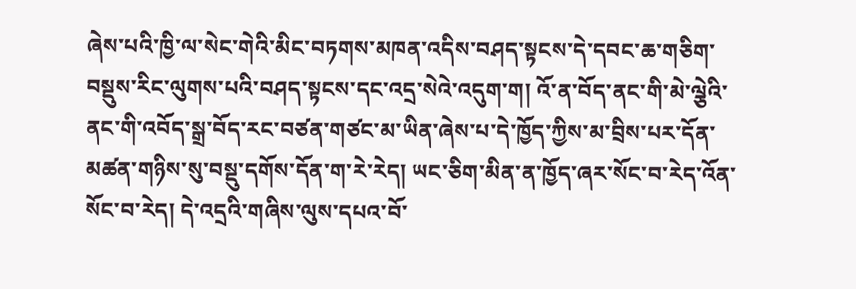ཞེས་པའི་ཁྱི་ལ་སེང་གེའི་མིང་བཏགས་མཁན་འདིས་བཤད་སྟངས་དེ་དབང་ཆ་གཅིག་བསྡུས་རིང་ལུགས་པའི་བཤད་སྟངས་དང་འདྲ་སེའེ་འདུག་ག། འོ་ན་བོད་ནང་གི་མེ་ལྕེའི་ནང་གི་འབོད་སྒྲ་བོད་རང་བཙན་གཙང་མ་ཡིན་ཞེས་པ་དེ་ཁྱོད་ཀྱིས་མ་བྲིས་པར་དོན་མཚན་གཉིས་སུ་བསྡུ་དགོས་དོན་ག་རེ་རེད། ཡང་ཅིག་མིན་ན་ཁྱོད་ཞར་སོང་བ་རེད་འོན་སོང་བ་རེད། དེ་འདྲའི་གཞིས་ལུས་དཔའ་བོ་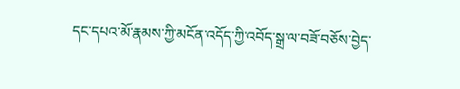དང་དཔའ་མོ་རྣམས་ཀྱི་མངོན་འདོད་ཀྱི་འབོད་སྒྲ་ལ་བཟོ་བཅོས་བྱེད་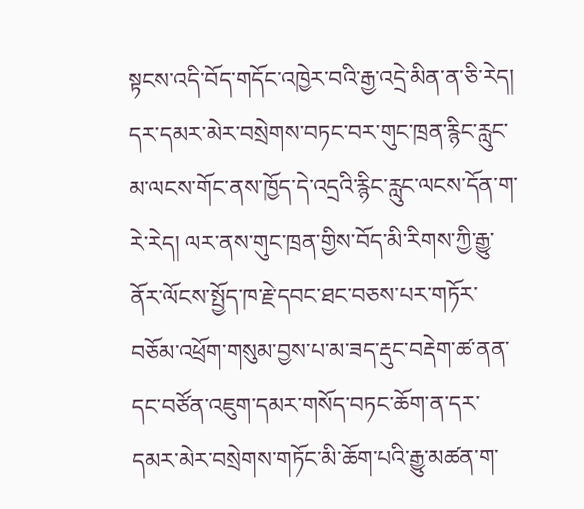སྟངས་འདི་བོད་གདོང་འཁྱེར་བའི་རྒྱ་འདྲེ་མིན་ན་ཅི་རེད། དར་དམར་མེར་བསྲེགས་བཏང་བར་གུང་ཁྲན་རྙིང་རླུང་མ་ལངས་གོང་ནས་ཁྱོད་དེ་འདྲའི་རྙིང་རླུང་ལངས་དོན་ག་རེ་རེད། ལར་ནས་གུང་ཁྲན་གྱིས་བོད་མི་རིགས་ཀྱི་རྒྱུ་ནོར་ལོངས་སྤྱོད་ཁ་རྗེ་དབང་ཐང་བཅས་པར་གཏོར་བཅོམ་འཕྲོག་གསུམ་བྱས་པ་མ་ཟད་རྡུང་བརྡེག་ཚ་ནན་དང་བཙོན་འཇུག་དམར་གསོད་བཏང་ཆོག་ན་དར་དམར་མེར་བསྲེགས་གཏོང་མི་ཆོག་པའི་རྒྱུ་མཚན་ག་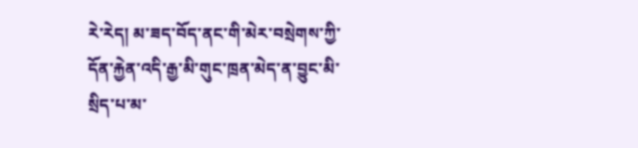རེ་རེད། མ་ཟད་བོད་ནང་གི་མེར་བསྲེགས་ཀྱི་དོན་རྐྱེན་འདི་རྒྱ་མི་གུང་ཁྲན་མེད་ན་བྱུང་མི་སྲིད་པ་མ་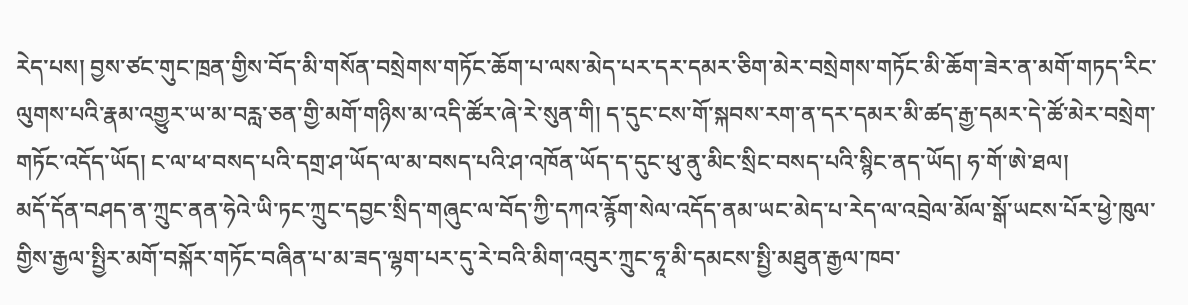རེད་པས། བྱས་ཙང་གུང་ཁྲན་གྱིས་བོད་མི་གསོན་བསྲེགས་གཏོང་ཆོག་པ་ལས་མེད་པར་དར་དམར་ཅིག་མེར་བསྲེགས་གཏོང་མི་ཆོག་ཟེར་ན་མགོ་གཏད་རིང་ལུགས་པའི་རྣམ་འགྱུར་ཡ་མ་བརླ་ཅན་གྱི་མགོ་གཉིས་མ་འདི་ཚོར་ཞེ་རེ་སུན་གི། ད་དུང་ངས་གོ་སྐབས་རག་ན་དར་དམར་མི་ཚད་རྒྱ་དམར་དེ་ཚོ་མེར་བསྲེག་གཏོང་འདོད་ཡོད། ང་ལ་ཕ་བསད་པའི་དགྲ་ཤ་ཡོད་ལ་མ་བསད་པའི་ཤ་འཁོན་ཡོད་ད་དུང་ཕུ་ནུ་མིང་སྲིང་བསད་པའི་སྙིང་ནད་ཡོད། ཧ་གོ་ཨེ་ཐལ།
མདོ་དོན་བཤད་ན་ཀྲུང་ནན་ཧེའེ་ཡི་ཏང་ཀྲུང་དབྱང་སྲིད་གཞུང་ལ་བོད་ཀྱི་དཀའ་རྙོག་སེལ་འདོད་ནམ་ཡང་མེད་པ་རེད་ལ་འབྲེལ་མོལ་སྒོ་ཡངས་པོར་ཕྱེ་ཁུལ་གྱིས་རྒྱལ་སྤྱིར་མགོ་བསྐོར་གཏོང་བཞིན་པ་མ་ཟད་ལྷག་པར་དུ་རེ་བའི་མིག་འབུར་ཀྲུང་ཧཱ་མི་དམངས་སྤྱི་མཐུན་རྒྱལ་ཁབ་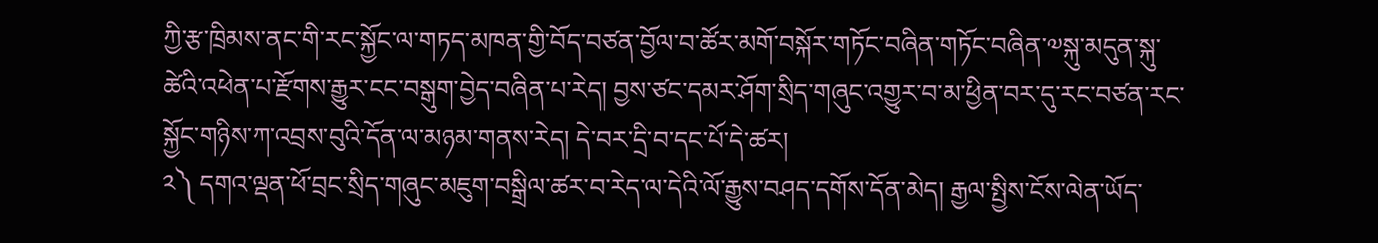ཀྱི་རྩ་ཁྲིམས་ནང་གི་རང་སྐྱོང་ལ་གཏད་མཁན་གྱི་བོད་བཙན་བྱོལ་བ་ཚོར་མགོ་བསྐོར་གཏོང་བཞིན་གཏོང་བཞིན་༧སྐུ་མདུན་སྐུ་ཚེའི་འཕེན་པ་རྫོགས་རྒྱུར་ངང་བསྒུག་བྱེད་བཞིན་པ་རེད། བྱས་ཙང་དམར་ཤོག་སྲིད་གཞུང་འགྱུར་བ་མ་ཕྱིན་བར་དུ་རང་བཙན་རང་སྐྱོང་གཉིས་ཀ་འབྲས་བུའི་དོན་ལ་མཉམ་གནས་རེད། དེ་བར་དྲི་བ་དང་པོ་དེ་ཚར།
༢༽ དགའ་ལྡན་ཕོ་བྲང་སྲིད་གཞུང་མཇུག་བསྒྲིལ་ཚར་བ་རེད་ལ་དེའི་ལོ་རྒྱུས་བཤད་དགོས་དོན་མེད། རྒྱལ་སྤྱིས་ངོས་ལེན་ཡོད་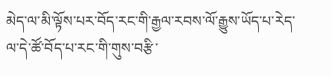མེད་ལ་མི་ལྟོས་པར་བོད་རང་གི་རྒྱལ་རབས་ལོ་རྒྱུས་ཡོད་པ་རེད་ལ་དེ་ཚོ་བོད་པ་རང་གི་གུས་བརྩི་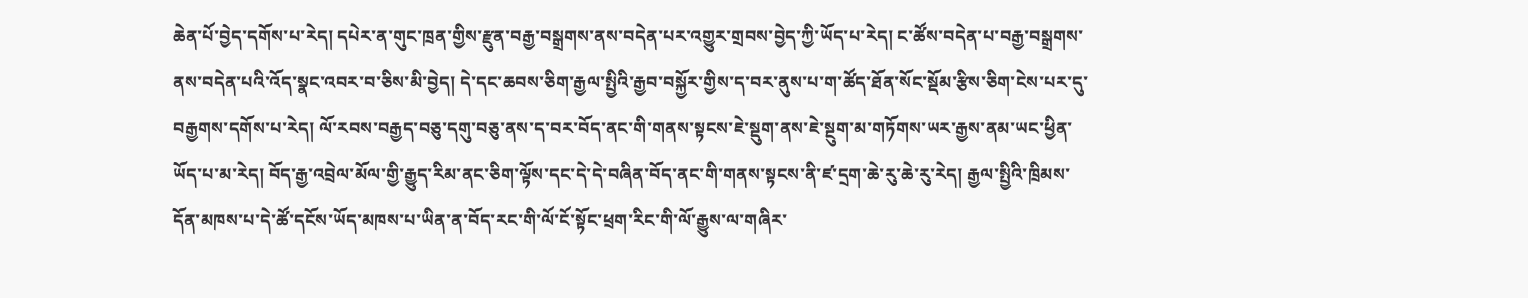ཆེན་པོ་བྱེད་དགོས་པ་རེད། དཔེར་ན་གུང་ཁྲན་གྱིས་རྫུན་བརྒྱ་བསྒྲགས་ནས་བདེན་པར་འགྱུར་གྲབས་བྱེད་ཀྱི་ཡོད་པ་རེད། ང་ཚོས་བདེན་པ་བརྒྱ་བསྒྲགས་ནས་བདེན་པའི་འོད་སྣང་འབར་བ་ཅིས་མི་བྱེད། དེ་དང་ཆབས་ཅིག་རྒྱལ་སྤྱིའི་རྒྱབ་བསྐྱོར་གྱིས་ད་བར་ནུས་པ་ག་ཚོད་ཐོན་སོང་སྡོམ་རྩིས་ཅིག་ངེས་པར་དུ་བརྒྱགས་དགོས་པ་རེད། ལོ་རབས་བརྒྱད་བཅུ་དགུ་བཅུ་ནས་ད་བར་བོད་ནང་གི་གནས་སྟངས་ཇེ་སྡུག་ནས་ཇེ་སྔུག་མ་གཏོགས་ཡར་རྒྱས་ནམ་ཡང་ཕྱིན་ཡོད་པ་མ་རེད། བོད་རྒྱ་འབྲེལ་མོལ་གྱི་རྒྱུད་རིམ་ནང་ཅིག་ལྟོས་དང་དེ་དེ་བཞིན་བོད་ནང་གི་གནས་སྟངས་ནི་ཛ་དྲག་ཆེ་རུ་ཆེ་རུ་རེད། རྒྱལ་སྤྱིའི་ཁྲིམས་དོན་མཁས་པ་དེ་ཚོ་དངོས་ཡོད་མཁས་པ་ཡིན་ན་བོད་རང་གི་ལོ་ངོ་སྟོང་ཕྲག་རིང་གི་ལོ་རྒྱུས་ལ་གཞིར་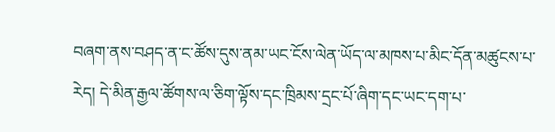བཞག་ནས་བཤད་ན་ང་ཚོས་དུས་ནམ་ཡང་ངོས་ལེན་ཡོད་ལ་མཁས་པ་མིང་དོན་མཚུངས་པ་རེད། དེ་མིན་རྒྱལ་ཚོགས་ལ་ཅིག་ལྟོས་དང་ཁྲིམས་དྲང་པོ་ཞིག་དང་ཡང་དག་པ་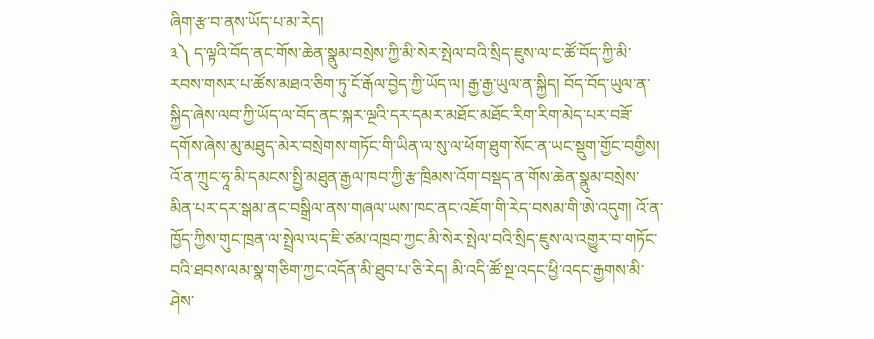ཞིག་རྩ་བ་ནས་ཡོད་པ་མ་རེད།
༣༽ ད་ལྟའི་བོད་ནང་གོས་ཆེན་སྣུམ་བསྲེས་ཀྱི་མི་སེར་སྤེལ་བའི་སྲིད་ཇུས་ལ་ང་ཚོ་བོད་ཀྱི་མི་རབས་གསར་པ་ཚོས་མཐའ་ཅིག་ཏུ་ངོ་རྒོལ་བྱེད་ཀྱི་ཡོད་ལ། རྒྱ་རྒྱ་ཡུལ་ན་སྐྱིད། བོད་བོད་ཡུལ་ན་སྐྱིད་ཞེས་ལབ་ཀྱི་ཡོད་ལ་བོད་ནང་སྐར་ལྔའི་དར་དམར་མཐོང་མཐོང་རིག་རིག་མེད་པར་བཟོ་དགོས་ཞེས་མུ་མཐུད་མེར་བསྲེགས་གཏོང་གི་ཡིན་ལ་སུ་ལ་ཕོག་ཐུག་སོང་ན་ཡང་སྡུག་གྱོང་བགྱིས། འོ་ན་ཀྲུང་ཧཱ་མི་དམངས་སྤྱི་མཐུན་རྒྱལ་ཁབ་ཀྱི་རྩ་ཁྲིམས་འོག་བསྡད་ན་གོས་ཆེན་སྣུམ་བསྲེས་མིན་པར་དར་སྒམ་ནང་བསྒྲིལ་ནས་གཞལ་ཡས་ཁང་ནང་འཇོག་གི་རེད་བསམ་གི་ཨེ་འདུག། འོ་ན་ཁྱོད་ཀྱིས་གུང་ཁྲན་ལ་སྤྲེལ་ལད་ཇི་ཙམ་འཁྲབ་ཀྱང་མི་སེར་སྤེལ་བའི་སྲིད་ཇུས་ལ་འགྱུར་བ་གཏོང་བའི་ཐབས་ལམ་སྣ་གཅིག་ཀྱང་འདོན་མི་ཐུབ་པ་ཅི་རེད། མི་འདི་ཚོ་སྔ་འདང་ཕྱི་འདང་རྒྱགས་མི་ཤེས་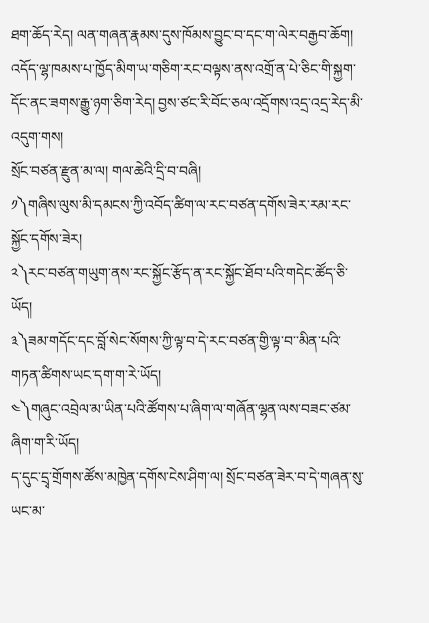ཐག་ཆོད་རེད། ལན་གཞན་རྣམས་དུས་ཁོམས་བྱུང་བ་དང་ག་ལེར་བརྒྱབ་ཆོག།
འདོད་ལྷ་ཁམས་པ་ཁྱོད་མིག་ཡ་གཅིག་རང་བལྟས་ནས་འགྲོ་ན་པེ་ཅིང་གི་སྐྱག་དོང་ནང་ཟགས་རྒྱུ་ཉག་ཅིག་རེད། བྱས་ཙང་རི་བོང་ཅལ་འདྲོགས་འདྲ་འདྲ་རེད་མི་འདུག་གས།
སྲོང་བཙན་རྫུན་མ་ལ། གལ་ཆེའི་དྲི་བ་བཞི།
༡༽གཞིས་ལུས་མི་དམངས་ཀྱི་འབོད་ཚིག་ལ་རང་བཙན་དགོས་ཟེར་རམ་རང་སྐྱོང་དགོས་ཟེར།
༢༽རང་བཙན་གཡུག་ནས་རང་སྐྱོང་རྩོད་ན་རང་སྐྱོང་ཐོབ་པའི་གདེང་ཚོད་ཅི་ཡོད།
༣༽ཟམ་གདོང་དང་བློ་སེང་སོགས་ཀྱི་ལྟ་བ་དེ་རང་བཙན་གྱི་ལྟ་བ་་མིན་པའི་གཏན་ཚིགས་ཡང་དག་ག་རེ་ཡོད།
༤༽གཞུང་འབྲེལ་མ་ཡིན་པའི་ཚོགས་པ་ཞིག་ལ་གཞོན་ལྷན་ལས་བཟང་ཙམ་ཞིག་ག་རི་ཡོད།
ད་དུང་དྲྭ་གྲོགས་ཚོས་མཁྱེན་དགོས་ངེས་ཤིག་ལ། སྲོང་བཙན་ཟེར་བ་དེ་གཞན་སུ་ཡང་མ་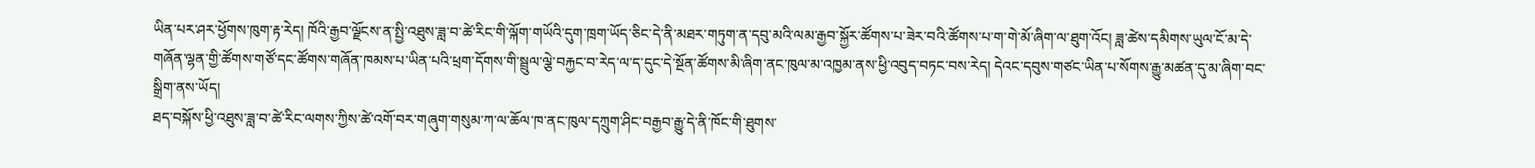ཡིན་པར་ཤར་ཕྱོགས་ཁུག་རྟ་རེད། ཁོའི་རྒྱབ་ལྗོངས་ན་སྤྱི་འཐུས་ཟླ་བ་ཚེ་རིང་གི་ལྐོག་གཡོའི་དུག་ཁྲག་ཡོད་ཅིང་དེ་ནི་མཐར་གཏུག་ན་དབུ་མའི་ལམ་རྒྱབ་སྐྱོར་ཚོགས་པ་ཟེར་བའི་ཚོགས་པ་ག་གེ་མོ་ཞིག་ལ་ཐུག་འོང། ཟླ་ཚེས་དམིགས་ཡུལ་ངོ་མ་དེ་གཞོན་ལྷན་གྱི་ཚོགས་གཙོ་དང་ཚོགས་གཞོན་ཁམས་པ་ཡིན་པའི་ཕྲག་དོགས་གི་སྦྲུལ་ལྕེ་བརྐྱང་བ་རེད་ལ་ད་དུང་དེ་སྔོན་ཚོགས་མི་ཞིག་ནང་ཁུལ་མ་འཁྱམ་ནས་ཕྱི་འབུད་བཏང་བས་རེད། དེའང་དབུས་གཙང་ཡིན་པ་སོགས་རྒྱུ་མཚན་དུ་མ་ཞིག་བང་སྒྲིག་ནས་ཡོད།
ཐད་བསྐོས་ཕྱི་འཐུས་ཟླ་བ་ཚེ་རིང་ལགས་ཀྱིས་ཚེ་འགོ་བར་གཞུག་གསུམ་ཀ་ལ་ཆོལ་ཁ་ནང་ཁུལ་དཀྲུག་ཤིང་བརྒྱབ་རྒྱུ་དེ་ནི་ཁོང་གི་ཐུགས་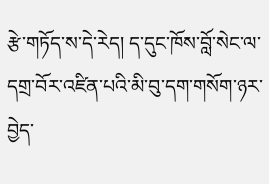རྩེ་གཏོད་ས་དེ་རེད། ད་དུང་ཁོས་བློ་སེང་ལ་དགྲ་བོར་འཛིན་པའི་མི་བུ་དག་གསོག་ཉར་བྱེད་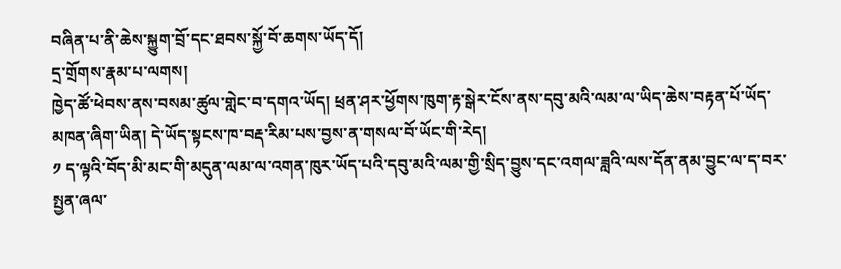བཞིན་པ་ནི་ཆེས་སྐྱུག་བྲོ་དང་ཐབས་སྐྱོ་བོ་ཆགས་ཡོད་དོ།
དྲ་གྲོགས་རྣམ་པ་ལགས།
ཁྱེད་ཚོ་ཕེབས་ནས་བསམ་ཚུལ་གླེང་བ་དགའ་ཡོད། ཕྲན་ཤར་ཕྱོགས་ཁུག་རྟ་སྒེར་ངོས་ནས་དབུ་མའི་ལམ་ལ་ཡིད་ཆེས་བརྟན་པོ་ཡོད་མཁན་ཞིག་ཡིན། དེ་ཡོད་སྟངས་ཁ་བརྡ་རིམ་པས་བྱས་ན་གསལ་བོ་ཡོང་གི་རེད།
༡ ད་ལྟའི་བོད་མི་མང་གི་མདུན་ལམ་ལ་འགན་ཁུར་ཡོད་པའི་དབུ་མའི་ལམ་གྱི་སྲིད་བྱུས་དང་འགལ་ཟླའི་ལས་དོན་ནམ་བྱུང་ལ་ད་བར་སྤྱན་ཞལ་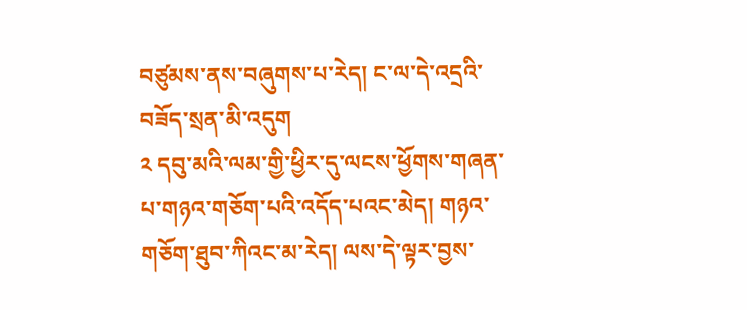བཙུམས་ནས་བཞུགས་པ་རེད། ང་ལ་དེ་འདྲའི་བཟོད་སྲན་མི་འདུག
༢ དབུ་མའི་ལམ་གྱི་ཕྱིར་དུ་ལངས་ཕྱོགས་གཞན་པ་གཉའ་གཅོག་པའི་འདོད་པའང་མེད། གཉའ་གཅོག་ཐུབ་ཀིའང་མ་རེད། ལས་དེ་ལྟར་བྱས་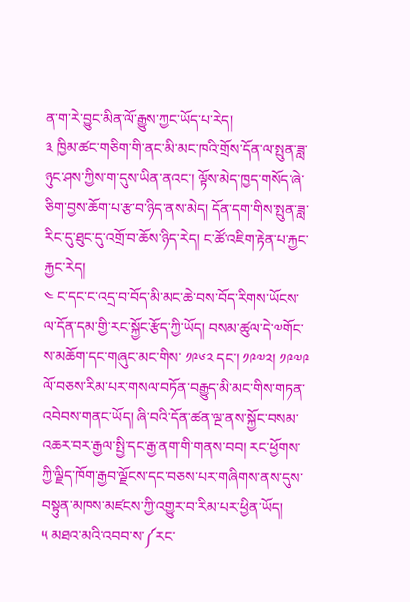ན་ག་རེ་བྱུང་མིན་ལོ་རྒྱུས་ཀྱང་ཡོད་པ་རེད།
༣ ཁྱིམ་ཚང་གཅིག་གི་ནང་མི་མང་ཁའི་གྲོས་དོན་ལ་སྤུན་ཟླ་ཉུང་ཤས་ཀྱིས་ག་དུས་ཡིན་ནའང་། ལྟོས་མེད་ཁྱད་གསོད་ཞེ་ཅིག་བྱས་ཆོག་པ་རྩ་བ་ཉིད་ནས་མེད། དོན་དག་གིས་སྤུན་ཟླ་རིང་དུ་ཐུང་དུ་འགྲོ་བ་ཆོས་ཉིད་རེད། ང་ཚོ་འཇིག་རྟེན་པ་རྐྱང་རྐྱང་རེད།
༤ ང་དང་ང་འདྲ་བ་བོད་མི་མང་ཆེ་བས་བོད་རིགས་ཡོངས་ལ་དོན་དམ་གྱི་རང་སྐྱོང་རྩོད་ཀྱི་ཡོད། བསམ་ཚུལ་དེ་༧གོང་ས་མཆོག་དང་གཞུང་མང་གིས་ ༡༩༦༢ དང་། ༡༩༧༢། ༡༩༧༩ ལོ་བཅས་རིམ་པར་གསལ་བཏོན་བརྒྱུད་མི་མང་གིས་གཏན་འབེབས་གནང་ཡོད། ཞི་བའི་དོན་ཚན་ལྔ་ནས་སྐྱོང་བསམ་འཆར་བར་རྒྱལ་སྤྱི་དང་རྒྱ་ནག་གི་གནས་བབ། རང་ཕྱོགས་ཀྱི་ལྗིད་ཁོག་རྒྱབ་ལྗོངས་དང་བཅས་པར་གཞིགས་ནས་དུས་བསྟུན་མཁས་མཛངས་ཀྱི་འགྱུར་བ་རིམ་པར་ཕྱིན་ཡོད།
༥ མཐའ་མའི་འབབ་ས་༼རང་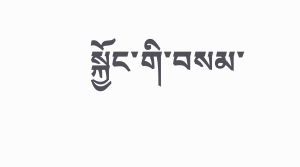སྐྱོང་གི་བསམ་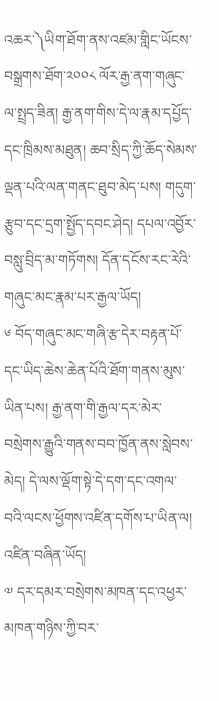འཆར་༽ཡིག་ཐོག་ནས་འཛམ་གླིང་ཡོངས་བསྒྲགས་ཐོག་༢༠༠༨ ལོར་རྒྱ་ནག་གཞུང་ལ་སྤྲད་ཟིན། རྒྱ་ནག་གིས་དེ་ལ་རྣམ་དཔྱོད་དང་ཁྲིམས་མཐུན། ཆབ་སྲིད་ཀྱི་ཆོད་སེམས་ལྡན་པའི་ལན་གནང་ཐུབ་མེད་པས། གདུག་རྩུབ་དང་དྲག་སྤྱོད་དབང་ཤེད། དཔལ་འབྱོར་བསླུ་བྲིད་མ་གཏོགས། དོན་དངོས་རང་རེའི་གཞུང་མང་རྣམ་པར་རྒྱལ་ཡོད།
༦ བོད་གཞུང་མང་གཞི་རྩ་དེར་བརྟན་པོ་དང་ཡིད་ཆེས་ཆེན་པོའི་ཐོག་གནས་མུས་ཡིན་པས། རྒྱ་ནག་གི་རྒྱལ་དར་མེར་བསྲེགས་རྒྱུའི་གནས་བབ་ཁྱོན་ནས་སླེབས་མེད། དེ་ལས་ལྡོག་སྟེ་དེ་དག་དང་འགལ་བའི་ལངས་ཕྱོགས་འཛིན་དགོས་པ་ཡིན་ལ། འཛིན་བཞིན་ཡོད།
༧ དར་དམར་བསྲེགས་མཁན་དང་འཕྱར་མཁན་གཉིས་ཀྱི་བར་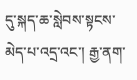དུ་སྐད་ཆ་སླེབས་སྟངས་མེད་པ་འདྲ་འང་། རྒྱ་ནག་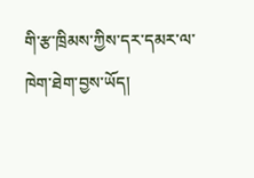གི་རྩ་ཁྲིམས་ཀྱིས་དར་དམར་ལ་ཁེག་ཐེག་བྱས་ཡོད།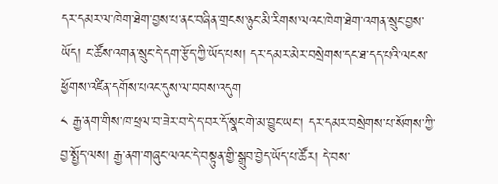དར་དམར་ལ་ཁེག་ཐེག་བྱས་པ་ནང་བཞིན་གྲངས་ཉུང་མི་རིགས་ལའང་ཁེག་ཐེག་འགན་སྲུང་བྱས་ཡོད། ང་ཚོས་འགན་སྲུང་དེ་དག་རྩོད་ཀྱི་ཡོད་པས། དར་དམར་མེར་བསྲེགས་དང་ཐ་དད་པའི་ལངས་ཕྱོགས་འཛིན་དགོས་པའང་དུས་ལ་བབས་འདུག
༨ རྒྱ་ནག་གིས་ཁ་ཕྲལ་བ་ཟེར་བ་དེ་ད་བར་དོ་སྣང་གེ་མ་བྱུང་ཡང་། དར་དམར་བསྲེགས་པ་སོགས་ཀྱི་བྱ་སྤྱོད་ལས། རྒྱ་ནག་གཞུང་ལའང་དེ་བསྟུན་གྱི་སྒྲུབ་བྱེད་ཡོད་པ་ཚོར། དེ་བས་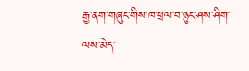རྒྱ་ནག་གཞུང་གིས་ཁ་ཕྲལ་བ་ཉུང་ཤས་ཤིག་ལས་མེད་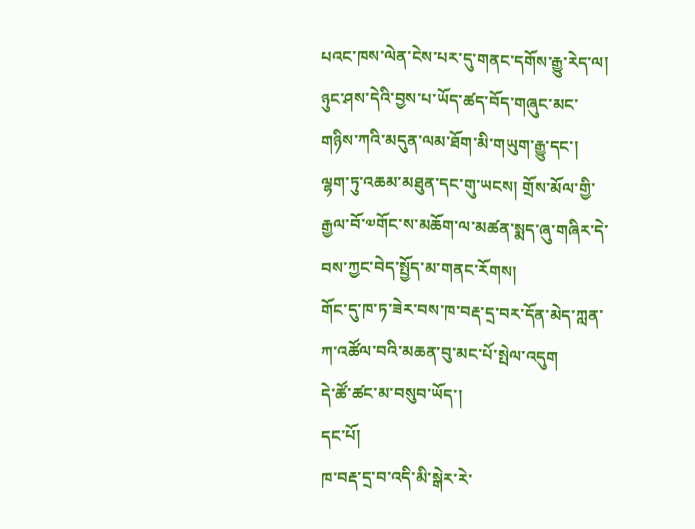པའང་ཁས་ལེན་ངེས་པར་དུ་གནང་དགོས་རྒྱུ་རེད་ལ། ཉུང་ཤས་དེའི་བྱས་པ་ཡོད་ཚད་བོད་གཞུང་མང་གཉིས་ཀའི་མདུན་ལམ་ཐོག་མི་གཡུག་རྒྱུ་དང་། ལྷག་ཏུ་འཆམ་མཐུན་དང་གུ་ཡངས། གྲོས་མོལ་གྱི་རྒྱལ་བོ་༧གོང་ས་མཆོག་ལ་མཚན་སྨད་ཞུ་གཞིར་དེ་བས་ཀྱང་བེད་སྤྱོད་མ་གནང་རོགས།
གོང་དུ་ཁ་ཏ་ཟེར་བས་ཁ་བརྡ་དྲ་བར་དོན་མེད་ཀླན་ཀ་འཚོལ་བའི་མཆན་བུ་མང་པོ་སྤེལ་འདུག
དེ་ཚོ་ཚང་མ་བསུབ་ཡོད་།
དང་པོ།
ཁ་བརྡ་དྲ་བ་འདི་མི་སྒེར་རེ་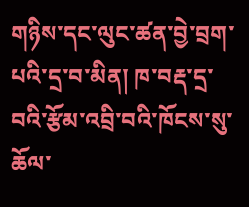གཉིས་དང་ལུང་ཚན་བྱེ་བྲག་པའི་དྲ་བ་མིན། ཁ་བརྡ་དྲ་བའི་རྩོམ་འབྲི་བའི་ཁོངས་སུ་ཆོལ་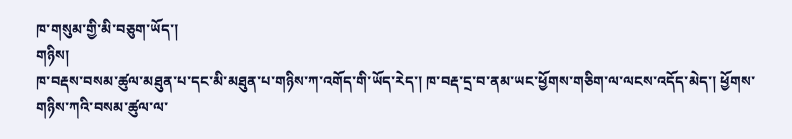ཁ་གསུམ་གྱི་མི་བཅུག་ཡོད་།
གཉིས།
ཁ་བརྡས་བསམ་ཚུལ་མཐུན་པ་དང་མི་མཐུན་པ་གཉིས་ཀ་འགོད་གི་ཡོད་རེད་། ཁ་བརྡ་དྲ་བ་ནམ་ཡང་ཕྱོགས་གཅིག་ལ་ལངས་འདོད་མེད་། ཕྱོགས་གཉིས་ཀའི་བསམ་ཚུལ་ལ་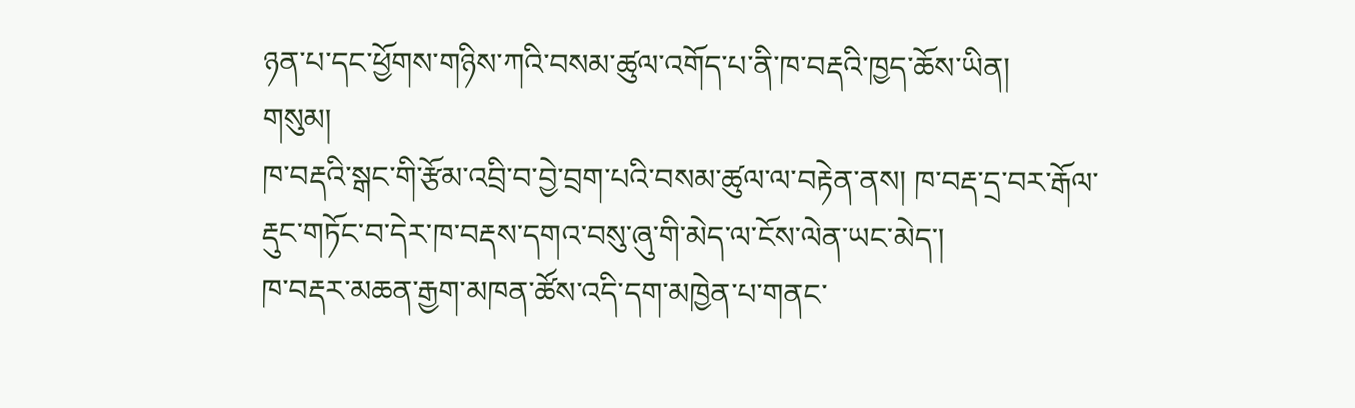ཉན་པ་དང་ཕྱོགས་གཉིས་ཀའི་བསམ་ཚུལ་འགོད་པ་ནི་ཁ་བརྡའི་ཁྱད་ཆོས་ཡིན།
གསུམ།
ཁ་བརྡའི་སྒང་གི་རྩོམ་འབྲི་བ་བྱེ་བྲག་པའི་བསམ་ཚུལ་ལ་བརྟེན་ནས། ཁ་བརྡ་དྲ་བར་རྒོལ་རྡུང་གཏོང་བ་དེར་ཁ་བརྡས་དགའ་བསུ་ཞུ་གི་མེད་ལ་ངོས་ལེན་ཡང་མེད་།
ཁ་བརྡར་མཆན་རྒྱག་མཁན་ཚོས་འདི་དག་མཁྱེན་པ་གནང་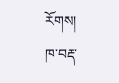རོགས།
ཁ་བརྡ་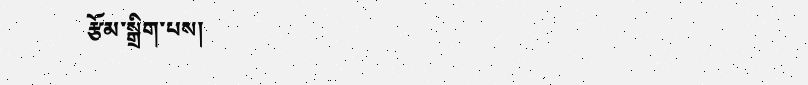རྩོམ་སྒྲིག་པས།